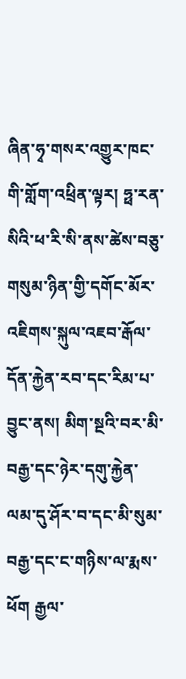ཞིན་ཧྭ་གསར་འགྱུར་ཁང་གི་གློག་འཕྲིན་ལྟར། ཧྥ་རན་སིའི་ཕ་རི་སི་ནས་ཚེས་བཅུ་གསུམ་ཉིན་གྱི་དགོང་མོར་འཇིགས་སྐུལ་འཇབ་རྒོལ་དོན་རྐྱེན་རབ་དང་རིམ་པ་བྱུང་ནས། མིག་སྔའི་བར་མི་བརྒྱ་དང་ཉེར་དགུ་རྐྱེན་ལམ་དུ་ཤོར་བ་དང་མི་སུམ་བརྒྱ་དང་ང་གཉིས་ལ་རྨས་ཕོག རྒྱལ་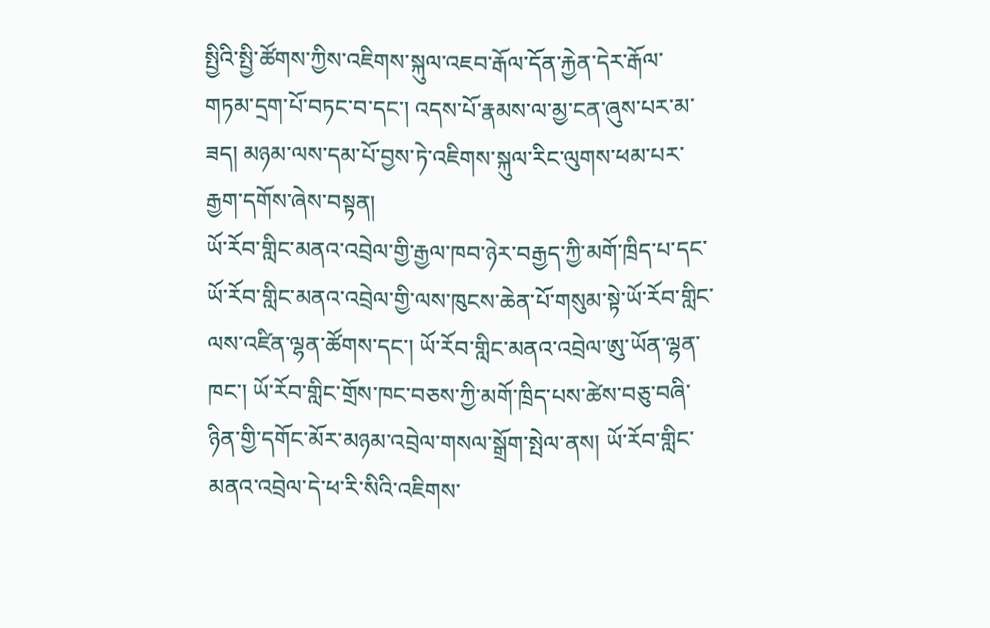སྤྱིའི་སྤྱི་ཚོགས་ཀྱིས་འཇིགས་སྐུལ་འཇབ་རྒོལ་དོན་རྐྱེན་དེར་རྒོལ་གཏམ་དྲག་པོ་བཏང་བ་དང་། འདས་པོ་རྣམས་ལ་མྱ་ངན་ཞུས་པར་མ་ཟད། མཉམ་ལས་དམ་པོ་བྱས་ཏེ་འཇིགས་སྐུལ་རིང་ལུགས་ཕམ་པར་རྒྱག་དགོས་ཞེས་བསྟན།
ཡོ་རོབ་གླིང་མནའ་འབྲེལ་གྱི་རྒྱལ་ཁབ་ཉེར་བརྒྱད་ཀྱི་མགོ་ཁྲིད་པ་དང་ཡོ་རོབ་གླིང་མནའ་འབྲེལ་གྱི་ལས་ཁུངས་ཆེན་པོ་གསུམ་སྟེ་ཡོ་རོབ་གླིང་ལས་འཛིན་ལྷན་ཚོགས་དང་། ཡོ་རོབ་གླིང་མནའ་འབྲེལ་ཨུ་ཡོན་ལྷན་ཁང་། ཡོ་རོབ་གླིང་གྲོས་ཁང་བཅས་ཀྱི་མགོ་ཁྲིད་པས་ཚེས་བཅུ་བཞི་ཉིན་གྱི་དགོང་མོར་མཉམ་འབྲེལ་གསལ་སྒྲོག་སྤེལ་ནས། ཡོ་རོབ་གླིང་མནའ་འབྲེལ་དེ་ཕ་རི་སིའི་འཇིགས་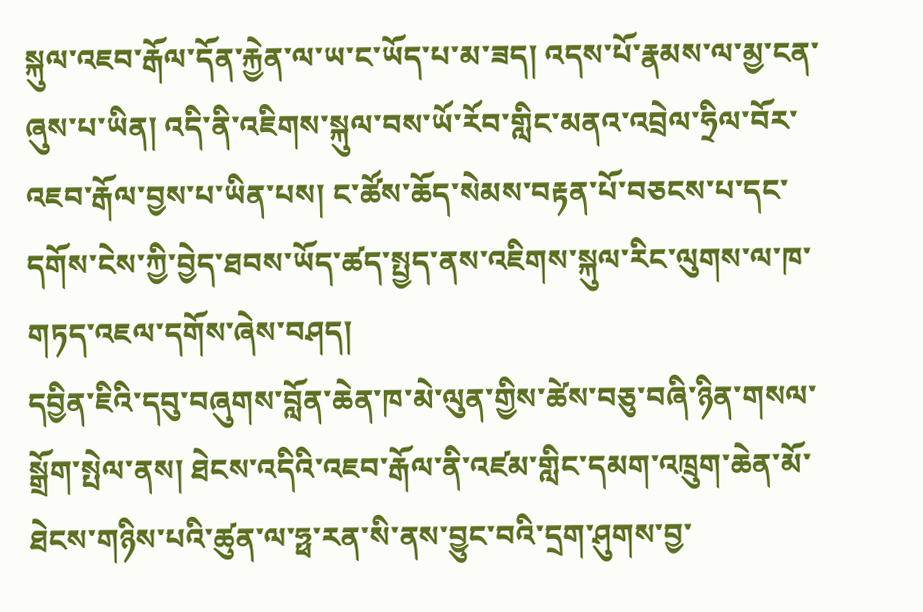སྐུལ་འཇབ་རྒོལ་དོན་རྐྱེན་ལ་ཡ་ང་ཡོད་པ་མ་ཟད། འདས་པོ་རྣམས་ལ་མྱ་ངན་ཞུས་པ་ཡིན། འདི་ནི་འཇིགས་སྐུལ་བས་ཡོ་རོབ་གླིང་མནའ་འབྲེལ་ཧྲིལ་བོར་འཇབ་རྒོལ་བྱས་པ་ཡིན་པས། ང་ཚོས་ཆོད་སེམས་བརྟན་པོ་བཅངས་པ་དང་དགོས་ངེས་ཀྱི་བྱེད་ཐབས་ཡོད་ཚད་སྤྱད་ནས་འཇིགས་སྐུལ་རིང་ལུགས་ལ་ཁ་གཏད་འཇལ་དགོས་ཞེས་བཤད།
དབྱིན་ཇིའི་དབུ་བཞུགས་བློན་ཆེན་ཁ་མེ་ལུན་གྱིས་ཚེས་བཅུ་བཞི་ཉིན་གསལ་སྒྲོག་སྤེལ་ནས། ཐེངས་འདིའི་འཇབ་རྒོལ་ནི་འཛམ་གླིང་དམག་འཁྲུག་ཆེན་མོ་ཐེངས་གཉིས་པའི་ཚུན་ལ་ཧྥ་རན་སི་ནས་བྱུང་བའི་དྲག་ཤུགས་བྱ་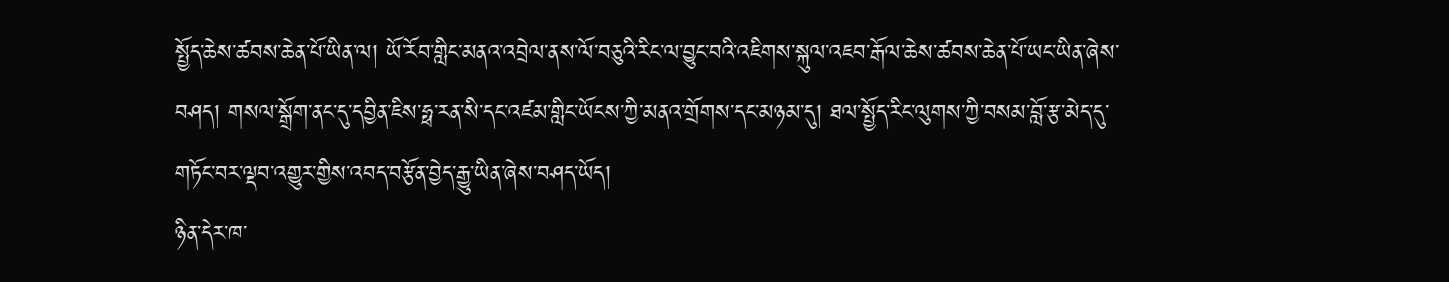སྤྱོད་ཆེས་ཚབས་ཆེན་པོ་ཡིན་ལ། ཡོ་རོབ་གླིང་མནའ་འབྲེལ་ནས་ལོ་བཅུའི་རིང་ལ་བྱུང་བའི་འཇིགས་སྐུལ་འཇབ་རྒོལ་ཆེས་ཚབས་ཆེན་པོ་ཡང་ཡིན་ཞེས་བཤད། གསལ་སྒྲོག་ནང་དུ་དབྱིན་ཇིས་ཧྥ་རན་སི་དང་འཛམ་གླིང་ཡོངས་ཀྱི་མནའ་གྲོགས་དང་མཉམ་དུ། ཐལ་སྤྱོད་རིང་ལུགས་ཀྱི་བསམ་བློ་རྩ་མེད་དུ་གཏོང་བར་ལྡབ་འགྱུར་གྱིས་འབད་བརྩོན་བྱེད་རྒྱུ་ཡིན་ཞེས་བཤད་ཡོད།
ཉིན་དེར་ཁ་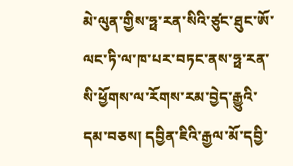མེ་ལུན་གྱིས་ཧྥ་རན་སིའི་ཙུང་ཐུང་ཨོ་ལང་ཏི་ལ་ཁ་པར་བཏང་ནས་ཧྥ་རན་སི་ཕྱོགས་ལ་རོགས་རམ་བྱེད་རྒྱུའི་དམ་བཅས། དབྱིན་ཇིའི་རྒྱལ་མོ་དབྱི་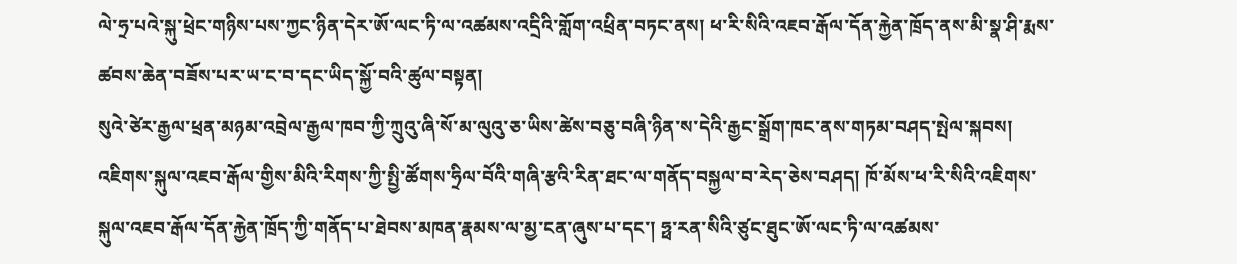ལེ་ཧྲ་པའེ་སྐུ་ཕྲེང་གཉིས་པས་ཀྱང་ཉིན་དེར་ཨོ་ལང་ཏི་ལ་འཚམས་འདྲིའི་གློག་འཕྲིན་བཏང་ནས། ཕ་རི་སིའི་འཇབ་རྒོལ་དོན་རྐྱེན་ཁྲོད་ནས་མི་སྣ་ཤི་རྨས་ཚབས་ཆེན་བཟོས་པར་ཡ་ང་བ་དང་ཡིད་སྐྱོ་བའི་ཚུལ་བསྟན།
སུའེ་ཙེར་རྒྱལ་ཕྲན་མཉམ་འབྲེལ་རྒྱལ་ཁབ་ཀྱི་ཀྲུའུ་ཞི་སོ་མ་ལུའུ་ཅ་ཡིས་ཚེས་བཅུ་བཞི་ཉིན་ས་དེའི་རྒྱང་སྒྲོག་ཁང་ནས་གཏམ་བཤད་སྤེལ་སྐབས། འཇིགས་སྐུལ་འཇབ་རྒོལ་གྱིས་མིའི་རིགས་ཀྱི་སྤྱི་ཚོགས་ཧྲིལ་བོའི་གཞི་རྩའི་རིན་ཐང་ལ་གནོད་བསྐྱལ་བ་རེད་ཅེས་བཤད། ཁོ་མོས་ཕ་རི་སིའི་འཇིགས་སྐུལ་འཇབ་རྒོལ་དོན་རྐྱེན་ཁྲོད་ཀྱི་གནོད་པ་ཐེབས་མཁན་རྣམས་ལ་མྱ་ངན་ཞུས་པ་དང་། ཧྥ་རན་སིའི་ཙུང་ཐུང་ཨོ་ལང་ཏི་ལ་འཚམས་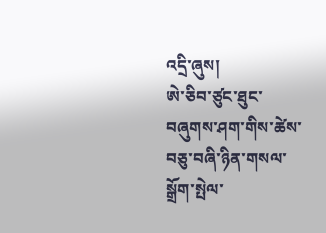འདྲི་ཞུས།
ཨེ་ཅིབ་ཙུང་ཐུང་བཞུགས་ཤག་གིས་ཚེས་བཅུ་བཞི་ཉིན་གསལ་སྒྲོག་སྤེལ་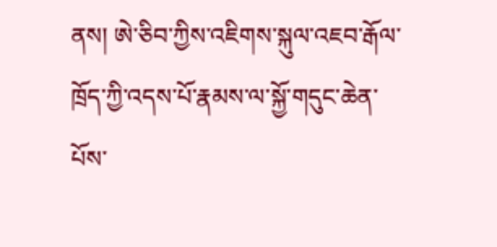ནས། ཨེ་ཅིབ་ཀྱིས་འཇིགས་སྐུལ་འཇབ་རྒོལ་ཁྲོད་ཀྱི་འདས་པོ་རྣམས་ལ་སྐྱོ་གདུང་ཆེན་པོས་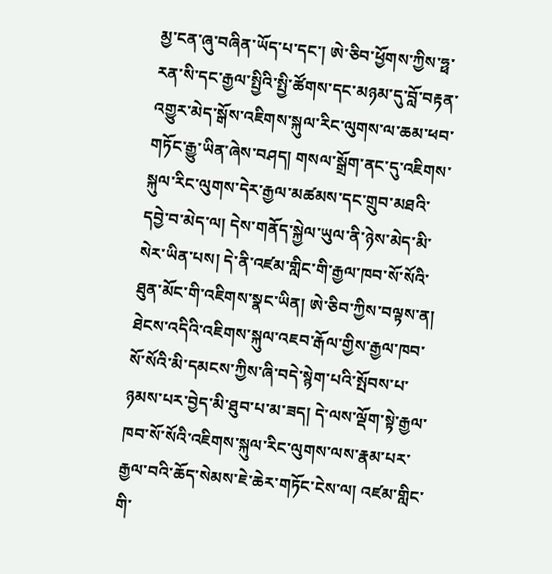མྱ་ངན་ཞུ་བཞིན་ཡོད་པ་དང་། ཨེ་ཅིབ་ཕྱོགས་ཀྱིས་ཧྥ་རན་སི་དང་རྒྱལ་སྤྱིའི་སྤྱི་ཚོགས་དང་མཉམ་དུ་བློ་བརྟན་འགྱུར་མེད་སྒོས་འཇིགས་སྐུལ་རིང་ལུགས་ལ་ཆམ་ཕབ་གཏོང་རྒྱུ་ཡིན་ཞེས་བཤད། གསལ་སྒྲོག་ནང་དུ་འཇིགས་སྐུལ་རིང་ལུགས་དེར་རྒྱལ་མཚམས་དང་གྲུབ་མཐའི་དབྱེ་བ་མེད་ལ། དེས་གནོད་སྐྱེལ་ཡུལ་ནི་ཉེས་མེད་མི་སེར་ཡིན་པས། དེ་ནི་འཛམ་གླིང་གི་རྒྱལ་ཁབ་སོ་སོའི་ཐུན་མོང་གི་འཇིགས་སྣང་ཡིན། ཨེ་ཅིབ་ཀྱིས་བལྟས་ན། ཐེངས་འདིའི་འཇིགས་སྐུལ་འཇབ་རྒོལ་གྱིས་རྒྱལ་ཁབ་སོ་སོའི་མི་དམངས་ཀྱིས་ཞི་བདེ་སྙེག་པའི་སྤོབས་པ་ཉམས་པར་བྱེད་མི་ཐུབ་པ་མ་ཟད། དེ་ལས་ལྡོག་སྟེ་རྒྱལ་ཁབ་སོ་སོའི་འཇིགས་སྐུལ་རིང་ལུགས་ལས་རྣམ་པར་རྒྱལ་བའི་ཆོད་སེམས་ཇེ་ཆེར་གཏོང་ངེས་ལ། འཛམ་གླིང་གི་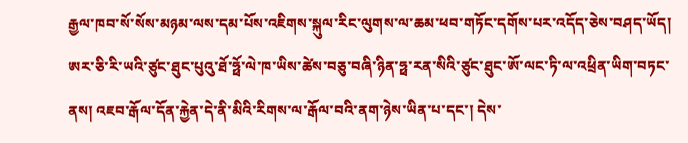རྒྱལ་ཁབ་སོ་སོས་མཉམ་ལས་དམ་པོས་འཇིགས་སྐུལ་རིང་ལུགས་ལ་ཆམ་ཕབ་གཏོང་དགོས་པར་འདོད་ཅེས་བཤད་ཡོད།
ཨར་ཅི་རི་ཡའི་ཙུང་ཐུང་པུའུ་ཐོ་ཧྥོ་ལེ་ཁ་ཡིས་ཚེས་བཅུ་བཞི་ཉིན་ཧྥ་རན་སིའི་ཙུང་ཐུང་ཨོ་ལང་ཏི་ལ་འཕྲིན་ཡིག་བཏང་ནས། འཇབ་རྒོལ་དོན་རྐྱེན་དེ་ནི་མིའི་རིགས་ལ་རྒོལ་བའི་ནག་ཉེས་ཡིན་པ་དང་། དེས་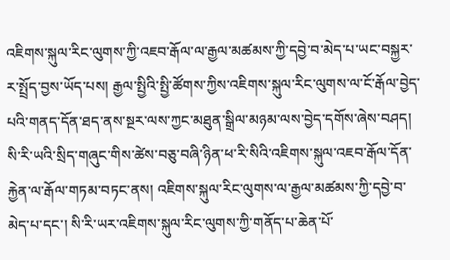འཇིགས་སྐུལ་རིང་ལུགས་ཀྱི་འཇབ་རྒོལ་ལ་རྒྱལ་མཚམས་ཀྱི་དབྱེ་བ་མེད་པ་ཡང་བསྐྱར་ར་སྤྲོད་བྱས་ཡོད་པས། རྒྱལ་སྤྱིའི་སྤྱི་ཚོགས་ཀྱིས་འཇིགས་སྐུལ་རིང་ལུགས་ལ་ངོ་རྒོལ་བྱེད་པའི་གནད་དོན་ཐད་ནས་སྔར་ལས་ཀྱང་མཐུན་སྒྲིལ་མཉམ་ལས་བྱེད་དགོས་ཞེས་བཤད།
སི་རི་ཡའི་སྲིད་གཞུང་གིས་ཚེས་བཅུ་བཞི་ཉིན་ཕ་རི་སིའི་འཇིགས་སྐུལ་འཇབ་རྒོལ་དོན་རྐྱེན་ལ་རྒོལ་གཏམ་བཏང་ནས། འཇིགས་སྐུལ་རིང་ལུགས་ལ་རྒྱལ་མཚམས་ཀྱི་དབྱེ་བ་མེད་པ་དང་། སི་རི་ཡར་འཇིགས་སྐུལ་རིང་ལུགས་ཀྱི་གནོད་པ་ཆེན་པོ་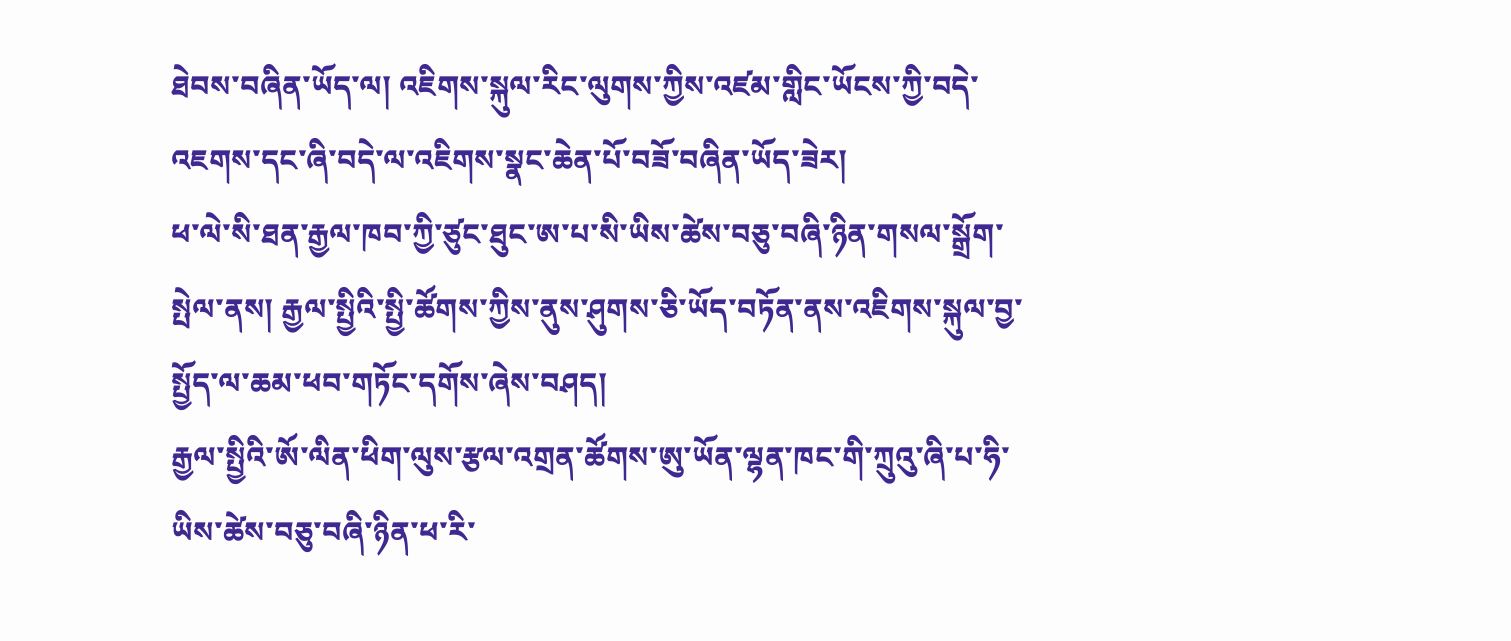ཐེབས་བཞིན་ཡོད་ལ། འཇིགས་སྐུལ་རིང་ལུགས་ཀྱིས་འཛམ་གླིང་ཡོངས་ཀྱི་བདེ་འཇགས་དང་ཞི་བདེ་ལ་འཇིགས་སྣང་ཆེན་པོ་བཟོ་བཞིན་ཡོད་ཟེར།
ཕ་ལེ་སི་ཐན་རྒྱལ་ཁབ་ཀྱི་ཙུང་ཐུང་ཨ་པ་སི་ཡིས་ཚེས་བཅུ་བཞི་ཉིན་གསལ་སྒྲོག་སྤེལ་ནས། རྒྱལ་སྤྱིའི་སྤྱི་ཚོགས་ཀྱིས་ནུས་ཤུགས་ཅི་ཡོད་བཏོན་ནས་འཇིགས་སྐུལ་བྱ་སྤྱོད་ལ་ཆམ་ཕབ་གཏོང་དགོས་ཞེས་བཤད།
རྒྱལ་སྤྱིའི་ཨོ་ལིན་ཕིག་ལུས་རྩལ་འགྲན་ཚོགས་ཨུ་ཡོན་ལྷན་ཁང་གི་ཀྲུའུ་ཞི་པ་ཧི་ཡིས་ཚེས་བཅུ་བཞི་ཉིན་ཕ་རི་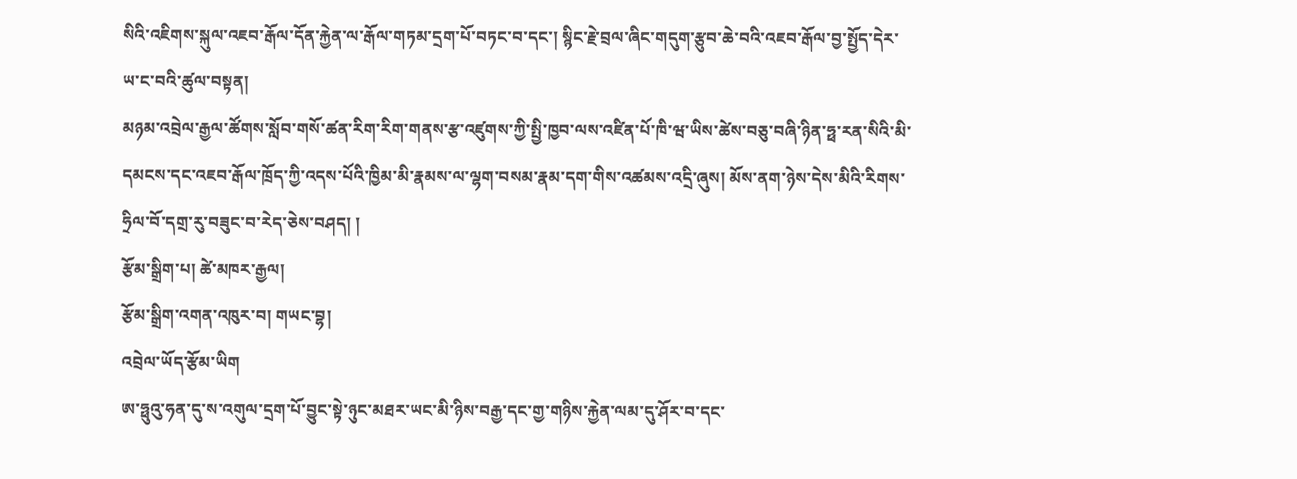སིའི་འཇིགས་སྐུལ་འཇབ་རྒོལ་དོན་རྐྱེན་ལ་རྒོལ་གཏམ་དྲག་པོ་བཏང་བ་དང་། སྙིང་རྗེ་བྲལ་ཞིང་གདུག་རྩུབ་ཆེ་བའི་འཇབ་རྒོལ་བྱ་སྤྱོད་དེར་ཡ་ང་བའི་ཚུལ་བསྟན།
མཉམ་འབྲེལ་རྒྱལ་ཚོགས་སློབ་གསོ་ཚན་རིག་རིག་གནས་རྩ་འཛུགས་ཀྱི་སྤྱི་ཁྱབ་ལས་འཛིན་པོ་ཁི་ཝ་ཡིས་ཚེས་བཅུ་བཞི་ཉིན་ཧྥ་རན་སིའི་མི་དམངས་དང་འཇབ་རྒོལ་ཁྲོད་ཀྱི་འདས་པོའི་ཁྱིམ་མི་རྣམས་ལ་ལྷག་བསམ་རྣམ་དག་གིས་འཚམས་འདྲི་ཞུས། མོས་ནག་ཉེས་དེས་མིའི་རིགས་ཧྲིལ་བོ་དགྲ་རུ་བཟུང་བ་རེད་ཅེས་བཤད། །
རྩོམ་སྒྲིག་པ། ཚེ་མཁར་རྒྱལ།
རྩོམ་སྒྲིག་འགན་འཁུར་བ། གཡང་བྷ།
འབྲེལ་ཡོད་རྩོམ་ཡིག
ཨ་ཧྥུའུ་ཧན་དུ་ས་འགུལ་དྲག་པོ་བྱུང་སྟེ་ཉུང་མཐར་ཡང་མི་ཉིས་བརྒྱ་དང་གྱ་གཉིས་རྐྱེན་ལམ་དུ་ཤོར་བ་དང་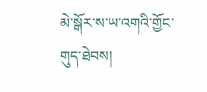མེ་སྒོར་ས་ཡ་འགའི་གྱོང་གུད་ཐེབས།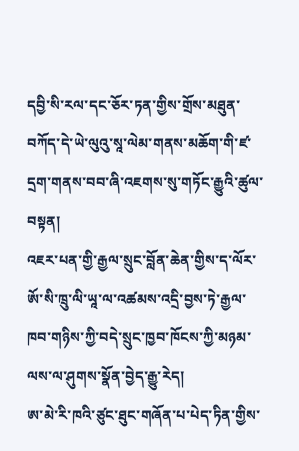དབྱི་སི་རལ་དང་ཅོར་ཏན་གྱིས་གྲོས་མཐུན་བཀོད་དེ་ཡེ་ལུའུ་སཱ་ལེམ་གནས་མཆོག་གི་ཛ་དྲག་གནས་བབ་ཞི་འཇགས་སུ་གཏོང་རྒྱུའི་ཚུལ་བསྟན།
འཇར་པན་གྱི་རྒྱལ་སྲུང་བློན་ཆེན་གྱིས་ད་ལོར་ཨོ་སི་ཁྲུ་ལི་ཡཱ་ལ་འཚམས་འདྲི་བྱས་ཏེ་རྒྱལ་ཁབ་གཉིས་ཀྱི་བདེ་སྲུང་ཁྱབ་ཁོངས་ཀྱི་མཉམ་ལས་ལ་ཤུགས་སྣོན་བྱེད་རྒྱུ་རེད།
ཨ་མེ་རི་ཁའི་ཙུང་ཐུང་གཞོན་པ་པེད་ཏིན་གྱིས་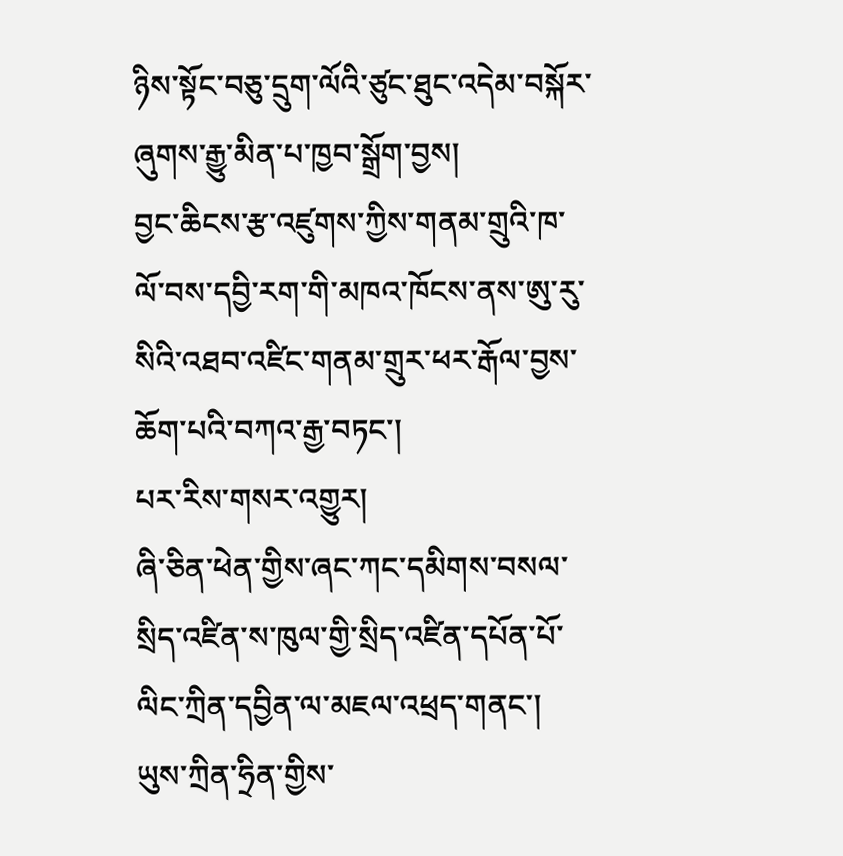ཉིས་སྟོང་བཅུ་དྲུག་ལོའི་ཙུང་ཐུང་འདེམ་བསྐོར་ཞུགས་རྒྱུ་མིན་པ་ཁྱབ་སྒྲོག་བྱས།
བྱང་ཆིངས་རྩ་འཛུགས་ཀྱིས་གནམ་གྲུའི་ཁ་ལོ་བས་དབྱི་རག་གི་མཁའ་ཁོངས་ནས་ཨུ་རུ་སིའི་འཐབ་འཛིང་གནམ་གྲུར་ཕར་རྒོལ་བྱས་ཆོག་པའི་བཀའ་རྒྱ་བཏང་།
པར་རིས་གསར་འགྱུར།
ཞི་ཅིན་ཕེན་གྱིས་ཞང་ཀང་དམིགས་བསལ་སྲིད་འཛིན་ས་ཁུལ་གྱི་སྲིད་འཛིན་དཔོན་པོ་ལིང་ཀྲིན་དབྱིན་ལ་མཇལ་འཕྲད་གནང་།
ཡུས་ཀྲིན་ཧྲིན་གྱིས་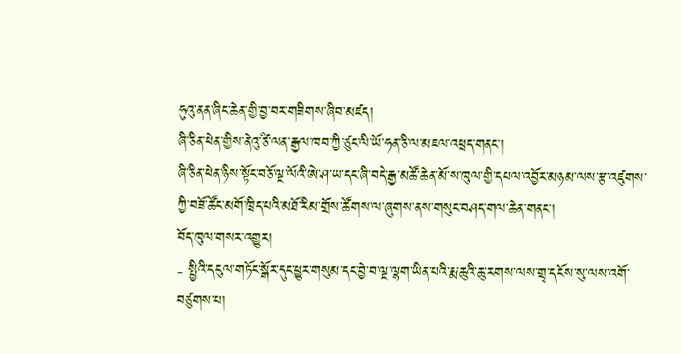ཧུའུ་ནན་ཞིང་ཆེན་གྱི་བྱ་བར་གཟིགས་ཞིབ་མཛད།
ཞི་ཅིན་ཕེན་གྱིས་ནེའུ་ཙི་ལན་རྒྱལ་ཁབ་ཀྱི་ཙུང་ལི་ཡོ་ཧན་ཅི་ལ་མཇལ་འཕྲད་གནང་།
ཞི་ཅིན་ཕེན་ཉིས་སྟོང་བཅོ་ལྔ་ལོའི་ཨེ་ཤ་ཡ་དང་ཞི་བདེ་རྒྱ་མཚོ་ཆེན་མོ་ས་ཁུལ་གྱི་དཔལ་འབྱོར་མཉམ་ལས་རྩ་འཛུགས་ཀྱི་བཟོ་ཚོང་མགོ་ཁྲིད་པའི་མཐོ་རིམ་གྲོས་ཚོགས་ལ་ཞུགས་ནས་གསུང་བཤད་གལ་ཆེན་གནང་།
བོད་ཁུལ་གསར་འགྱུར།
- སྤྱིའི་དངུལ་གཏོང་སྒོར་དུང་ཕྱུར་གསུམ་དང་བྱེ་བ་ལྔ་ལྷག་ཡིན་པའི་རྨ་ཆུའི་ཆུ་རགས་ལས་གྲྭ་དངོས་སུ་ལས་འགོ་བཙུགས་པ།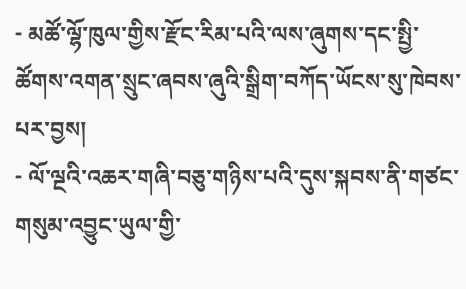- མཚོ་ལྷོ་ཁུལ་གྱིས་རྫོང་རིམ་པའི་ལས་ཞུགས་དང་སྤྱི་ཚོགས་འགན་སྲུང་ཞབས་ཞུའི་སྒྲིག་བཀོད་ཡོངས་སུ་ཁེབས་པར་བྱས།
- ལོ་ལྔའི་འཆར་གཞི་བཅུ་གཉིས་པའི་དུས་སྐབས་ནི་གཙང་གསུམ་འབྱུང་ཡུལ་གྱི་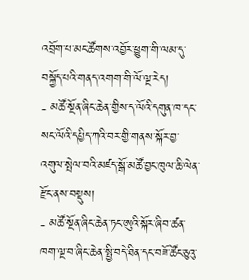འབྲོག་པ་མང་ཚོགས་འབྱོར་ཕྱུག་གི་ལམ་དུ་བསྐྱོད་པའི་གནད་འགག་གི་ལོ་ལྔ་རེད།
- མཚོ་སྔོན་ཞིང་ཆེན་གྱིས་ད་ལོའི་དགུན་ཁ་དང་སང་ལོའི་དཔྱིད་ཀའི་བར་གྱི་གནས་སྐོར་བྱ་འགུལ་སྤེལ་བའི་མཛད་སྒོ་མཚོ་བྱང་ཁུལ་ཆི་ལེན་རྫོང་ནས་བསྡུས།
- མཚོ་སྔོན་ཞིང་ཆེན་ཏང་ཨུའི་སྐོར་ཞིབ་ཚན་ཁག་ལྔ་བ་ཞིང་ཆེན་སྤྱི་བདེ་ཐིན་དང་བཟོ་ཚོང་ཅུའུ་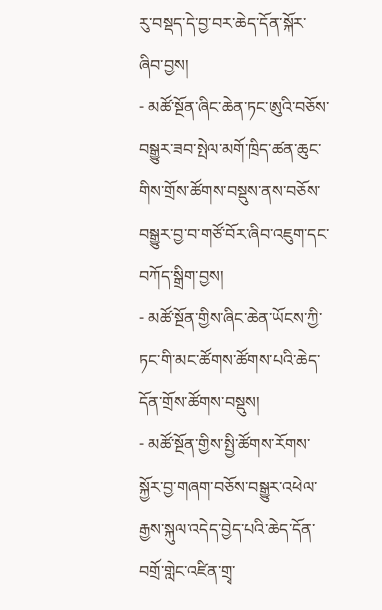རུ་བསྡད་དེ་བྱ་བར་ཆེད་དོན་སྐོར་ཞིབ་བྱས།
- མཚོ་སྔོན་ཞིང་ཆེན་ཏང་ཨུའི་བཅོས་བསྒྱུར་ཟབ་སྤེལ་མགོ་ཁྲིད་ཚན་ཆུང་གིས་གྲོས་ཚོགས་བསྡུས་ནས་བཅོས་བསྒྱུར་བྱ་བ་གཙོ་བོར་ཞིབ་འཇུག་དང་བཀོད་སྒྲིག་བྱས།
- མཚོ་སྔོན་གྱིས་ཞིང་ཆེན་ཡོངས་ཀྱི་ཏང་གི་མང་ཚོགས་ཚོགས་པའི་ཆེད་དོན་གྲོས་ཚོགས་བསྡུས།
- མཚོ་སྔོན་གྱིས་སྤྱི་ཚོགས་རོགས་སྐྱོར་བྱ་གཞག་བཅོས་བསྒྱུར་འཕེལ་རྒྱས་སྐུལ་འདེད་བྱེད་པའི་ཆེད་དོན་བགྲོ་གླེང་འཛིན་གྲྭ་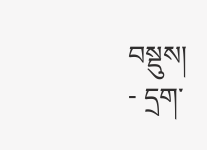བསྡུས།
- དྲག་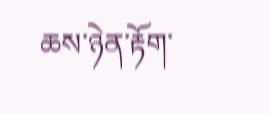ཆས་ཉེན་རྟོག་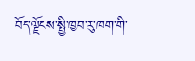བོད་ལྗོངས་སྤྱི་ཁྱབ་རུ་ཁག་གི་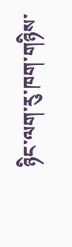ཉིང་ལག་རུ་ཁག་གཉིས་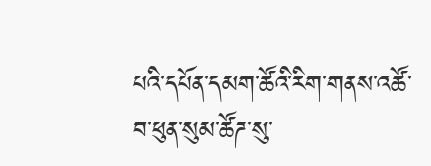པའི་དཔོན་དམག་ཚོའི་རིག་གནས་འཚོ་བ་ཕུན་སུམ་ཚོཌ་སུ་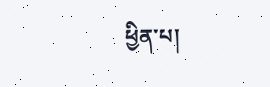ཕྱིན་པ།